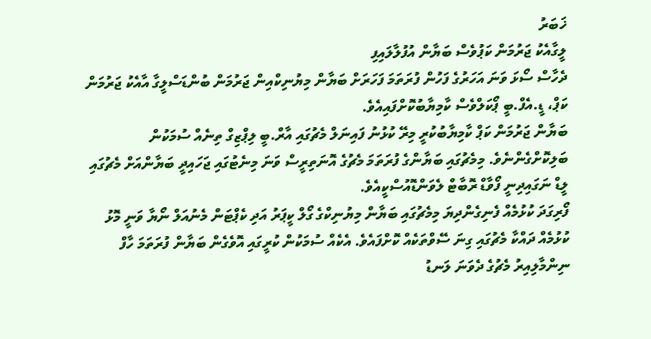ޚަބަރު
ލީގާއެކު ޖަރުމަން ކަޕުވެސް ބަޔާން އުފުލާލައިފި
ދެހާސް ސޯޅަ ވަނަ އަހަރުގެ ފަހުން ފުރަތަމަ ފަހަރަށް ބަޔާން މިޔުނިކްއިން ޖަރުމަން ބުންޑަސްލީގާ އާއެކު ޖަރުމަން ކަޕް، ޑީ.އެފް.ބީ ޕޯކަލްވެސް ކާމިޔާބުކޮށްފައިއެވެ.
ބަޔާން ޖަރުމަން ކަޕް ކާމިޔާބުކުރީ މިރޭ ކުޅުނު ފައިނަލް މެޗުގައި އާރް.ބީ ލިޕްޒިގް ތިނެއް ސުމަކުން ބަލިކޮށްގެންނެވެ. މިމެޗުގައި ބަޔާންގެ ފުރަތަމަ މެޗުގެ އޮނަތިރީސް ވަނަ މިނެޓުގައި ޖަހައިދީ ބަޔާންއަށް މެޗުގައި ލީޑް ނަގައިދިނީ ފޯވާޑް ރޮބާޓް ލެވަންޑޮއުސްކީއެވެ.
ފޯރިގަދަ ކުޅުމެއް ފެނިގެންދިޔަ މިމެޗުގައި ބަޔާން މިޔުނިކްގެ ގޯލް ކީޕަރު އަދި ކެޕްޓަން މެނުއަލް ނޯޔާ ވަނީ މޮޅު ކުޅުމެއް ދައްކާ މެޗުގައި ގިނަ ސޭވްތަކެއް ކޮށްފައެވެ. އެކެއް ސުމަކުން ކުރީގައި އޮވެގެން ބަޔާން ފުރަތަމަ ހާފް ނިންމާލިއިރު މެޗުގެ ދެވަނަ ލަނޑު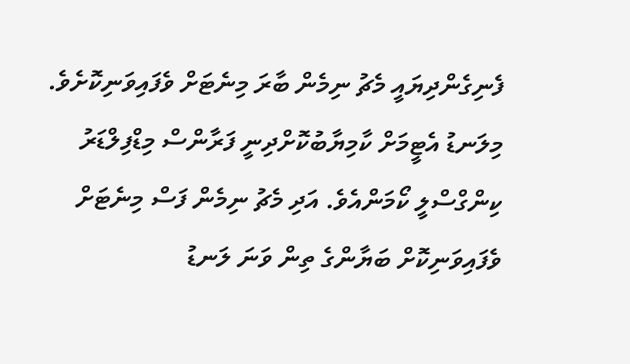ފެނިގެންދިޔައީ މެޗު ނިމެން ބާރަ މިނެޓަށް ވެފައިވަނިކޮށެވެ. މިލަނޑު އެޓީމަށް ކާމިޔާބުކޮށްދިނީ ފަރާންސް މިޑްފިލްޑަރު ކިންގްސްލީ ކޯމަންއެވެ. އަދި މެޗު ނިމެން ފަސް މިނެޓަށް ވެފައިވަނިކޮށް ބަޔާންގެ ތިން ވަނަ ލަނޑު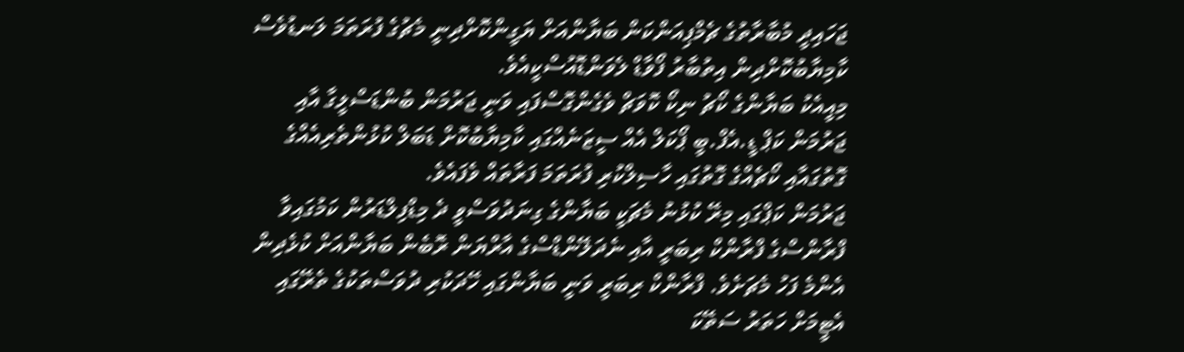ޖަހައިދީ މުބާރާތުގެ ޗެމްޕިއަންކަން ބަޔާންއަށް ޔަގީންކޮށްދިނީ މެޗުގެ ފުރަތަމަ ލަނޑުވެސް ކާމިޔާބުކޮށްދިން އިތުބާރު ފޯވާޑް ލެވަންޑޮއުސްކީއެވެ.
މިއީއެކު ބަޔާންގެ ކޯޗު ނިކޯ ކޮވަޗް ވެގެންގޮސްފައި ވަނީ ޖަރުމަން ބުންޑަސްލީގާ އާއި ޖަރުމަން ކަޕް ޑީ.އެފް.ބީ ޕޯކަލް އެއް ސީޒަނެއްގައި ކާމިޔާބުކޮށް ޑަބަލް ކުޅުންތެރިއެއްގެ ގޮތުގައާއި ކޯޗެއްގެ ގޮތުގައި ހާސިލްކުރި ފުރަތަމަ ފަރާތައް ވެފައެވެ.
ޖަރުމަން ކަޕްގައި މިރޭ ކުޅުނު މެޗަކީ ބަޔާންގެ ގިނަދުވަސްވީ ދެ މިޑްފިލްޑަރުން ކަމުގައިވާ ފްރާންސްގެ ފްރާންކް ރިބަރީ އާއި ނެދަލޭންޑްސްގެ އާރްޔަން ރޮބެން ބަޔާންއަށް ކުޅެދިން އެންމެ ފަހު މެޗަށެވެ. ފްރާންކް ރިބަރީ ވަނީ ބަޔާންގައި ހޭދަކުރި ދުވަސްތަކުގެ ތެރޭގައި އެޓީމަށް ހަތަރު ސަތޭކަ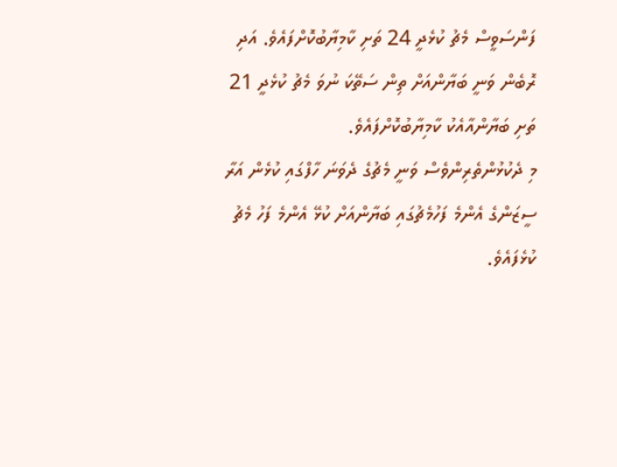ފަންސަވީސް މެޗު ކުޅެދީ 24 ތަށި ކާމިޔާބުކޮށްފައެވެ. އަދި ރޮބެން ވަނީ ބަޔާންއަށް ތިން ސަތޭކަ ނުވަ މެޗު ކުޅެދީ 21 ތަށި ބަޔާންއާއެކު ކާމިޔާބުކޮށްފައެވެ.
މި ދެކުޅުންތެރިންވެސް ވަނީ މެޗުގެ ދެވަނަ ހާފްގައި ކުޅެން އަރާ ސީޒަންގެ އެންމެ ފަހުމެޗުގައި ބަޔާންއަށް ކުޅޭ އެންމެ ފަހު މެޗު ކުޅެފައެވެ.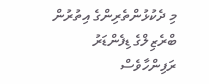މި ދެކުޅުންތެރިންގެ އިތުރުން ބްރެޒިލްގެ ޑިފެންޑަރު ރަފިންހާވެސް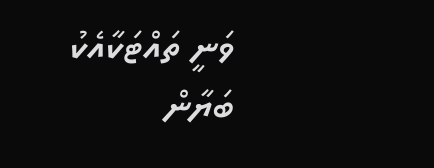ވަނީ ތައްޓަކާއެކު ބަޔާން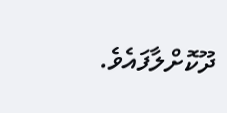ދޫކޮށްލާފައެވެ.